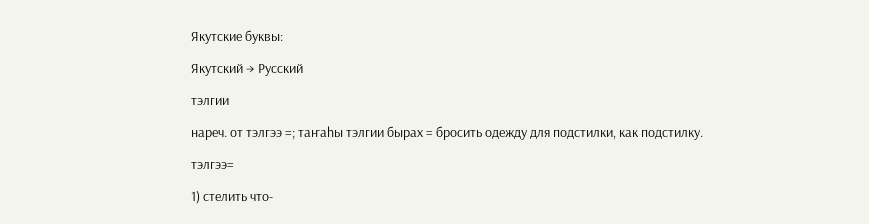Якутские буквы:

Якутский → Русский

тэлгии

нареч. от тэлгээ =; таҥаһы тэлгии бырах = бросить одежду для подстилки, как подстилку.

тэлгээ=

1) стелить что-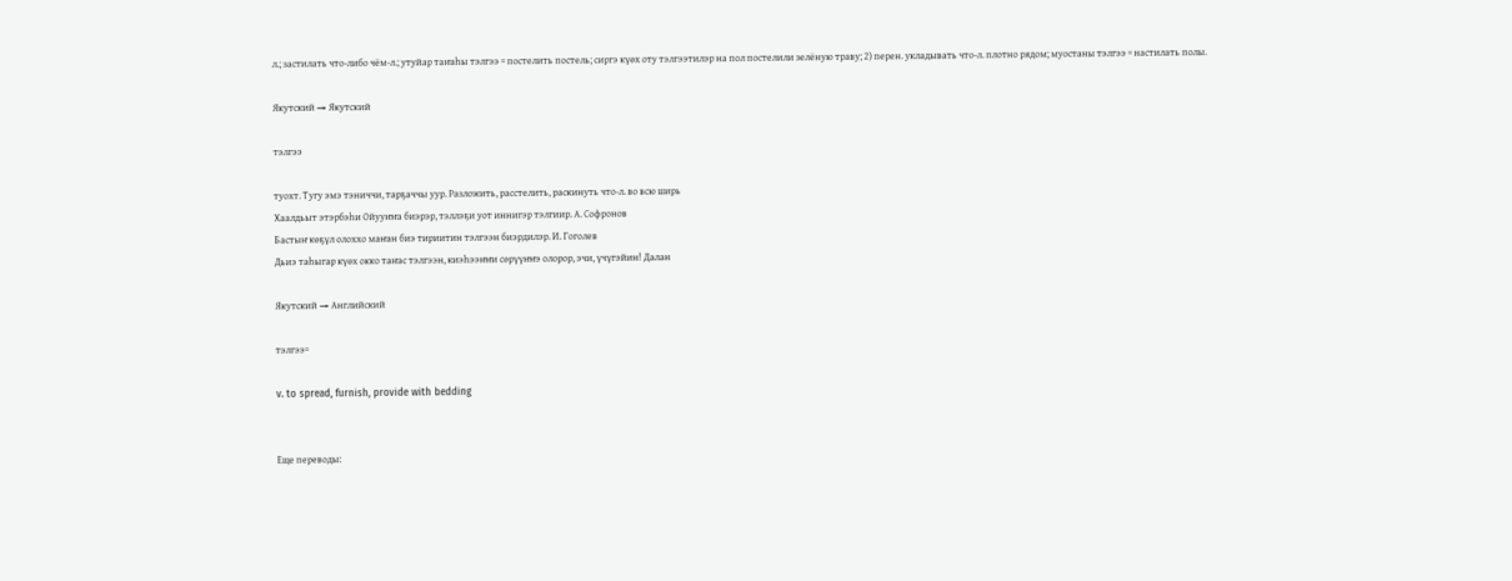л.; застилать что-либо чём-л.; утуйар таҥаһы тэлгээ = постелить постель; сиргэ күөх оту тэлгээтилэр на пол постелили зелёную траву; 2) перен. укладывать что-л. плотно рядом; муостаны тэлгээ = настилать полы.

Якутский → Якутский

тэлгээ

туохт. Тугу эмэ тэниччи, тарҕаччы уур. Разложить, расстелить, раскинуть что-л. во всю ширь
Хаалдьыт этэрбэһи Ойууҥҥа биэрэр, тэллэҕи уот иннигэр тэлгиир. А. Софронов
Бастыҥ көҕүл олоххо маҥан биэ тириитин тэлгээн биэрдилэр. И. Гоголев
Дьиэ таһыгар күөх окко таҥас тэлгээн, киэһээҥҥи сөрүүҥҥэ олорор, эчи, үчүгэйин! Далан

Якутский → Английский

тэлгээ=

v. to spread, furnish, provide with bedding


Еще переводы: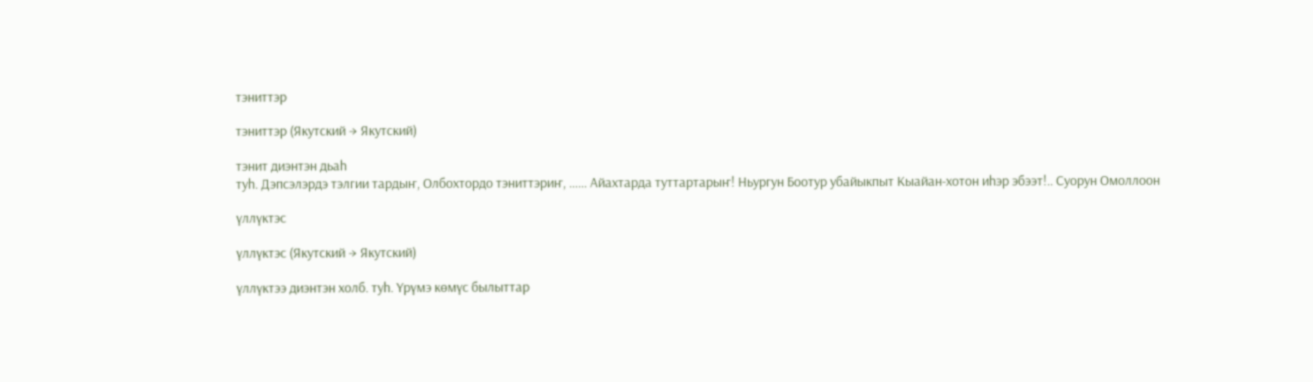тэниттэр

тэниттэр (Якутский → Якутский)

тэнит диэнтэн дьаһ
туһ. Дэпсэлэрдэ тэлгии тардыҥ, Олбохтордо тэниттэриҥ, …… Айахтарда туттартарыҥ! Ньургун Боотур убайыкпыт Кыайан-хотон иһэр эбээт!.. Суорун Омоллоон

үллүктэс

үллүктэс (Якутский → Якутский)

үллүктээ диэнтэн холб. туһ. Үрүмэ көмүс былыттар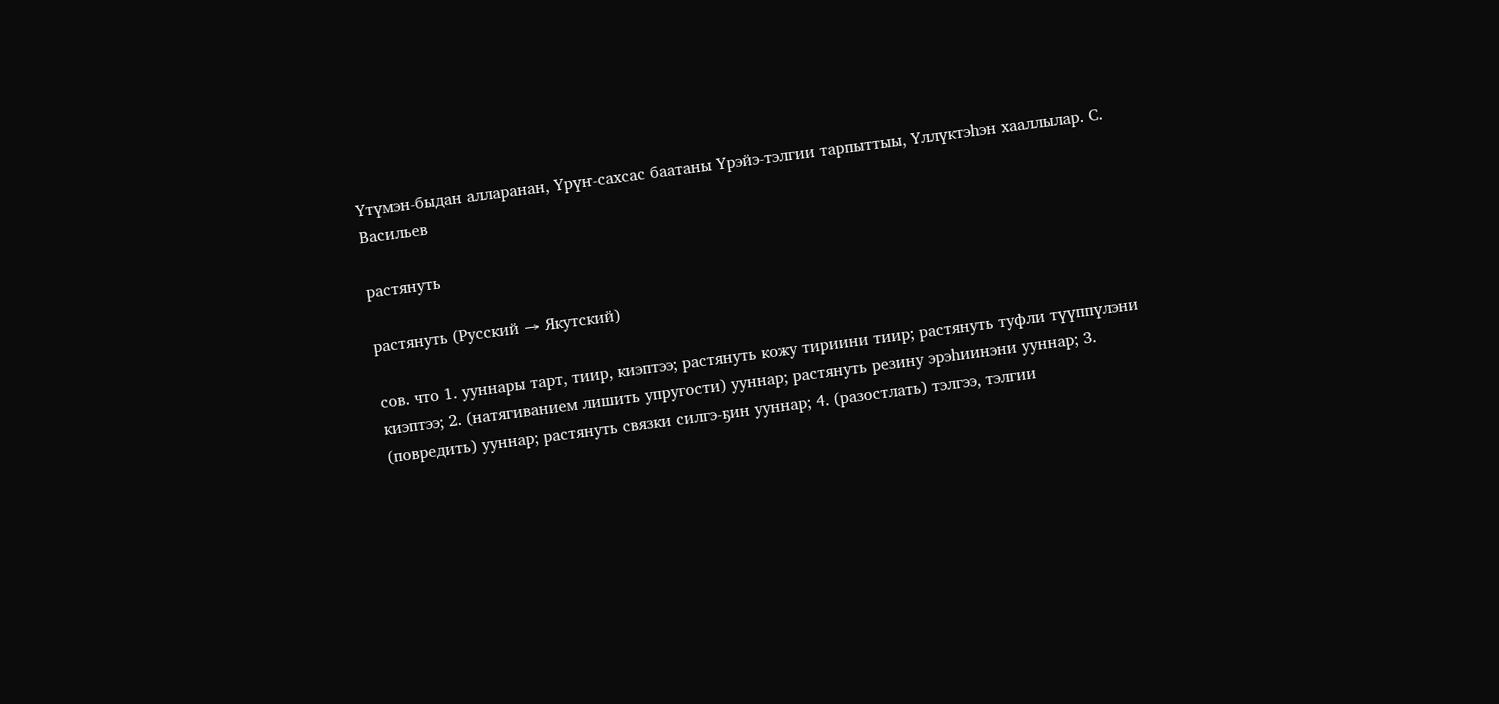Үтүмэн-быдан алларанан, Үрүҥ-сахсас баатаны Үрэйэ-тэлгии тарпыттыы, Үллүктэһэн хааллылар. С. Васильев

растянуть

растянуть (Русский → Якутский)

сов. что 1. ууннары тарт, тиир, киэптээ; растянуть кожу тириини тиир; растянуть туфли түүппүлэни киэптээ; 2. (натягиванием лишить упругости) ууннар; растянуть резину эрэһиинэни ууннар; 3. (повредить) ууннар; растянуть связки силгэ-ҕин ууннар; 4. (разостлать) тэлгээ, тэлгии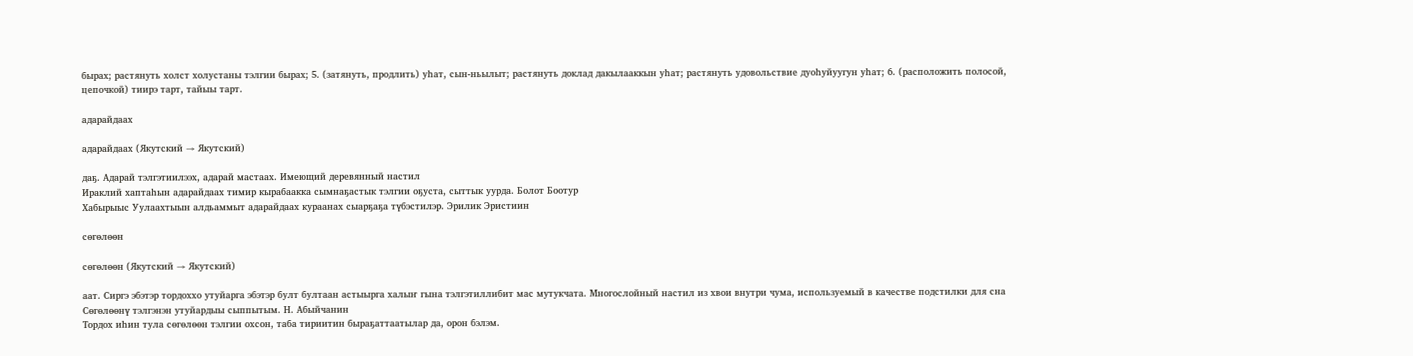бырах; растянуть холст холустаны тэлгии бырах; 5. (затянуть, продлить) уһат, сын-ньылыт; растянуть доклад дакылааккын уһат; растянуть удовольствие дуоһуйуугун уһат; 6. (расположить полосой, цепочкой) тиирэ тарт, тайыы тарт.

адарайдаах

адарайдаах (Якутский → Якутский)

даҕ. Адарай тэлгэтиилээх, адарай мастаах. Имеющий деревянный настил
Ираклий хаптаһын адарайдаах тимир кырабаакка сымнаҕастык тэлгии оҕуста, сыттык уурда. Болот Боотур
Хабырыыс Уулаахтыын алдьаммыт адарайдаах кураанах сыарҕаҕа түбэстилэр. Эрилик Эристиин

сөгөлөөн

сөгөлөөн (Якутский → Якутский)

аат. Сиргэ эбэтэр тордоххо утуйарга эбэтэр булт бултаан астыырга халыҥ гына тэлгэтиллибит мас мутукчата. Многослойный настил из хвои внутри чума, используемый в качестве подстилки для сна
Сөгөлөөнү тэлгэнэн утуйардыы сыппытым. Н. Абыйчанин
Тордох иһин тула сөгөлөөн тэлгии охсон, таба тириитин быраҕаттаатылар да, орон бэлэм.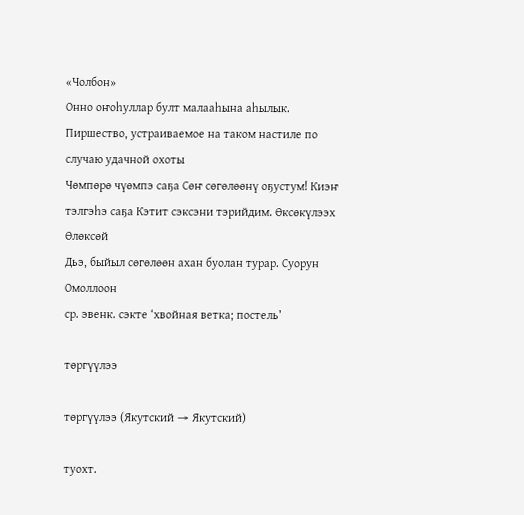«Чолбон»
Онно оҥоһуллар булт малааһына аһылык. Пиршество, устраиваемое на таком настиле по случаю удачной охоты
Чөмпөрө чүөмпэ саҕа Сөҥ сөгөлөөнү оҕустум! Киэҥ тэлгэһэ саҕа Кэтит сэксэни тэрийдим. Өксөкүлээх Өлөксөй
Дьэ, быйыл сөгөлөөн ахан буолан турар. Суорун Омоллоон
ср. эвенк. сэкте ‘хвойная ветка; постель’

төргүүлээ

төргүүлээ (Якутский → Якутский)

туохт.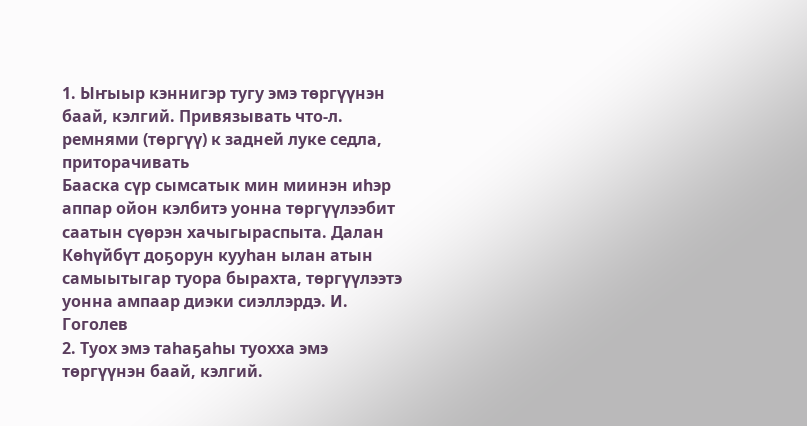1. Ыҥыыр кэннигэр тугу эмэ төргүүнэн баай, кэлгий. Привязывать что-л. ремнями (төргүү) к задней луке седла, приторачивать
Бааска сүр сымсатык мин миинэн иһэр аппар ойон кэлбитэ уонна төргүүлээбит саатын сүөрэн хачыгыраспыта. Далан
Көһүйбүт доҕорун кууһан ылан атын самыытыгар туора бырахта, төргүүлээтэ уонна ампаар диэки сиэллэрдэ. И. Гоголев
2. Туох эмэ таһаҕаһы туохха эмэ төргүүнэн баай, кэлгий.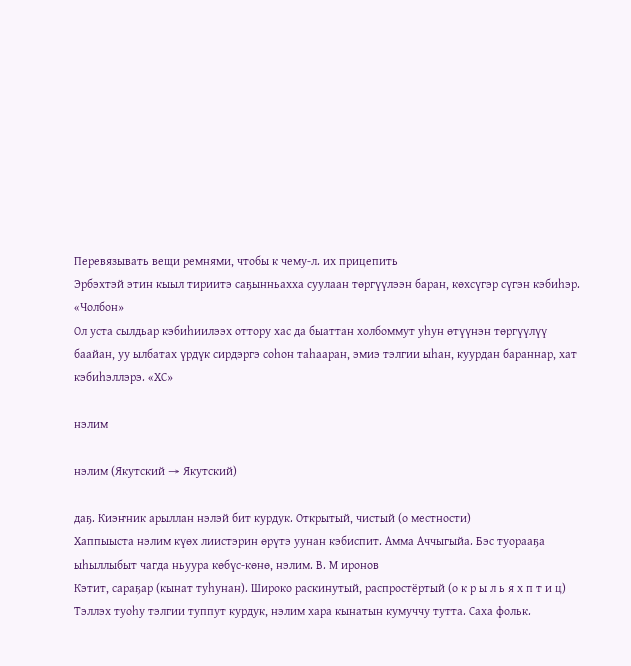Перевязывать вещи ремнями, чтобы к чему-л. их прицепить
Эрбэхтэй этин кыыл тириитэ саҕынньахха суулаан төргүүлээн баран, көхсүгэр сүгэн кэбиһэр. «Чолбон»
Ол уста сылдьар кэбиһиилээх оттору хас да быаттан холбоммут уһун өтүүнэн төргүүлүү баайан, уу ылбатах үрдүк сирдэргэ соһон таһааран, эмиэ тэлгии ыһан, куурдан бараннар, хат кэбиһэллэрэ. «ХС»

нэлим

нэлим (Якутский → Якутский)

даҕ. Киэҥник арыллан нэлэй бит курдук. Открытый, чистый (о местности)
Хаппыыста нэлим күөх лиистэрин өрүтэ уунан кэбиспит. Амма Аччыгыйа. Бэс туорааҕа ыһыллыбыт чагда ньуура көбүс-көнө, нэлим. В. М иронов
Кэтит, сараҕар (кынат туһунан). Широко раскинутый, распростёртый (о к р ы л ь я х п т и ц)
Тэллэх туоһу тэлгии туппут курдук, нэлим хара кынатын кумуччу тутта. Саха фольк.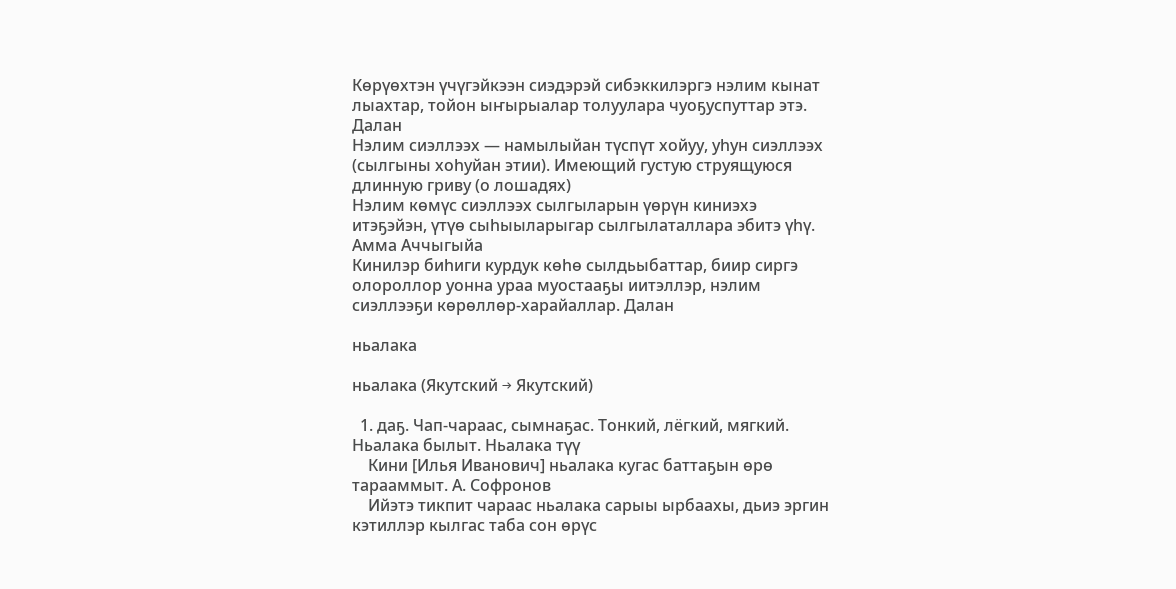Көрүөхтэн үчүгэйкээн сиэдэрэй сибэккилэргэ нэлим кынат лыахтар, тойон ыҥырыалар толуулара чуоҕуспуттар этэ. Далан
Нэлим сиэллээх — намылыйан түспүт хойуу, уһун сиэллээх (сылгыны хоһуйан этии). Имеющий густую струящуюся длинную гриву (о лошадях)
Нэлим көмүс сиэллээх сылгыларын үөрүн киниэхэ итэҕэйэн, үтүө сыһыыларыгар сылгылаталлара эбитэ үһү. Амма Аччыгыйа
Кинилэр биһиги курдук көһө сылдьыбаттар, биир сиргэ олороллор уонна ураа муостааҕы иитэллэр, нэлим сиэллээҕи көрөллөр-харайаллар. Далан

ньалака

ньалака (Якутский → Якутский)

  1. даҕ. Чап-чараас, сымнаҕас. Тонкий, лёгкий, мягкий. Ньалака былыт. Ньалака түү
    Кини [Илья Иванович] ньалака кугас баттаҕын өрө тарааммыт. А. Софронов
    Ийэтэ тикпит чараас ньалака сарыы ырбаахы, дьиэ эргин кэтиллэр кылгас таба сон өрүс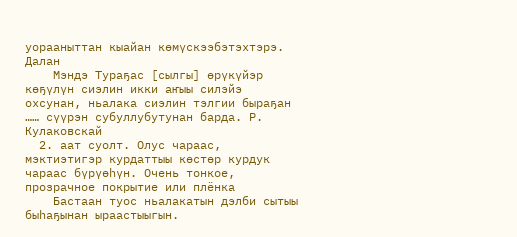уорааныттан кыайан көмүскээбэтэхтэрэ. Далан
    Мэндэ Тураҕас [сылгы] өрүкүйэр көҕүлүн сиэлин икки аҥыы силэйэ охсунан, ньалака сиэлин тэлгии быраҕан …… сүүрэн субуллубутунан барда. Р. Кулаковскай
  2. аат суолт. Олус чараас, мэктиэтигэр курдаттыы көстөр курдук чараас бүрүөһүн. Очень тонкое, прозрачное покрытие или плёнка
    Бастаан туос ньалакатын дэлби сытыы быһаҕынан ыраастыыгын.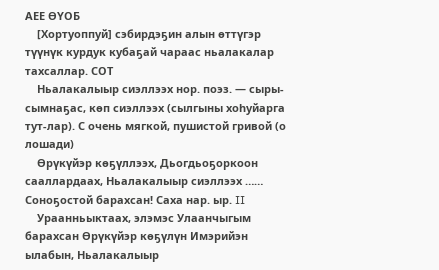АЕЕ ӨҮОБ
    [Хортуоппуй] сэбирдэҕин алын өттүгэр түүнүк курдук кубаҕай чараас ньалакалар тахсаллар. СОТ
    Ньалакалыыр сиэллээх нор. поэз. — сыры-сымнаҕас, көп сиэллээх (сылгыны хоһуйарга тут-лар). С очень мягкой, пушистой гривой (о лошади)
    Өрүкүйэр көҕүллээх, Дьогдьоҕоркоон сааллардаах, Ньалакалыыр сиэллээх …… Соноҕостой барахсан! Саха нар. ыр. II
    Ураанньыктаах, элэмэс Улаанчыгым барахсан Өрүкүйэр көҕүлүн Имэрийэн ылабын, Ньалакалыыр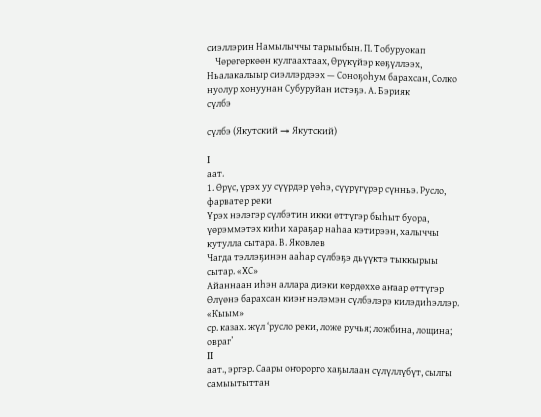сиэллэрин Намылыччы тарыыбын. П. Тобуруокап
    Чөрөгөркөөн кулгаахтаах, Өрүкүйэр көҕүллээх, Ньалакалыыр сиэллэрдээх — Соноҕоһум барахсан, Солко нуолур хонуунан Субуруйан истэҕэ. А. Бэрияк
сүлбэ

сүлбэ (Якутский → Якутский)

I
аат.
1. Өрүс, үрэх уу сүүрдэр үөһэ, сүүрүгүрэр сүнньэ. Русло, фарватер реки
Үрэх нэлэгэр сүлбэтин икки өттүгэр быһыт буора, үөрэммэтэх киһи хараҕар наһаа кэтирээн, халыччы кутулла сытара. В. Яковлев
Чагда тэллэҕинэн ааһар сүлбэҕэ дьүүктэ тыккырыы сытар. «ХС»
Айаннаан иһэн аллара диэки көрдөххө аҥаар өттүгэр Өлүөнэ барахсан киэҥ нэлэмэн сүлбэлэрэ килэдиһэллэр. «Кыым»
ср. казах. жүл ‘русло реки, ложе ручья; ложбина, лощина; овраг’
II
аат., эргэр. Саары оҥорорго хаҕылаан сүлүллүбүт, сылгы самыытыттан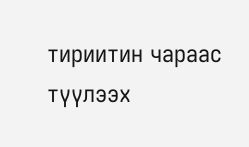тириитин чараас түүлээх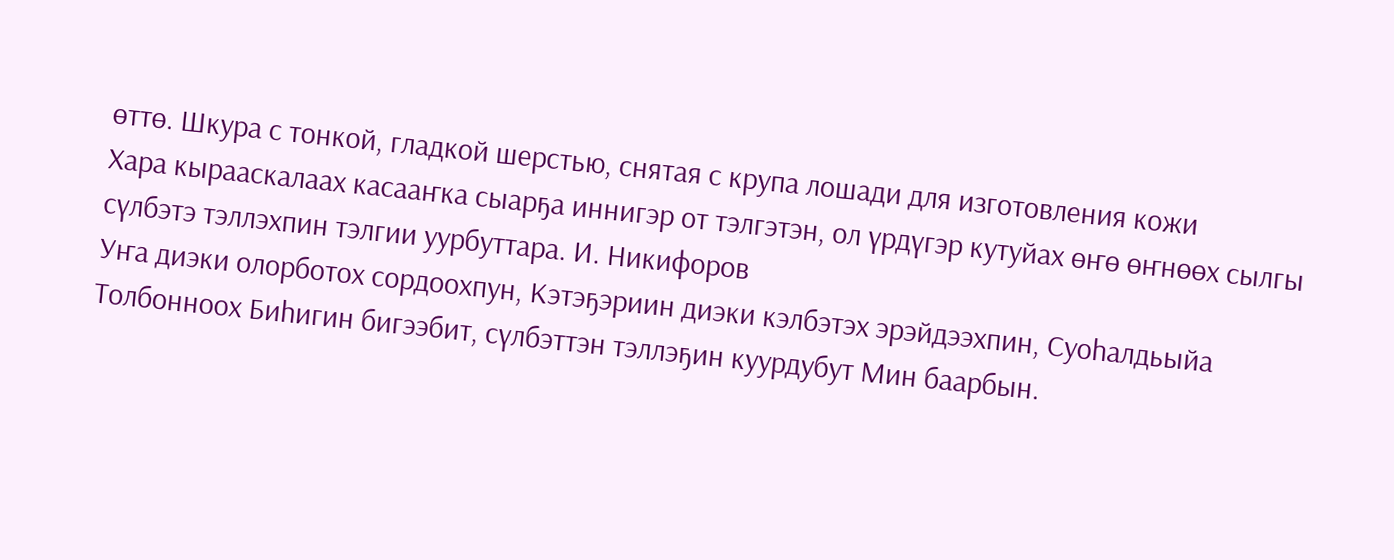өттө. Шкура с тонкой, гладкой шерстью, снятая с крупа лошади для изготовления кожи
Хара кырааскалаах касааҥка сыарҕа иннигэр от тэлгэтэн, ол үрдүгэр кутуйах өҥө өҥнөөх сылгы сүлбэтэ тэллэхпин тэлгии уурбуттара. И. Никифоров
Уҥа диэки олорботох сордоохпун, Кэтэҕэриин диэки кэлбэтэх эрэйдээхпин, Суоһалдьыйа Толбонноох Биһигин бигээбит, сүлбэттэн тэллэҕин куурдубут Мин баарбын.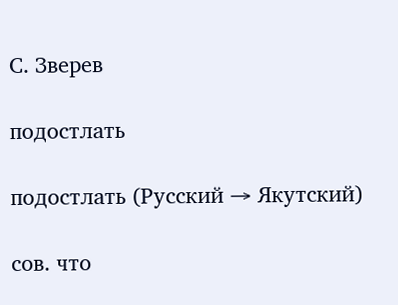С. Зверев

подостлать

подостлать (Русский → Якутский)

сов. что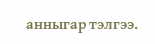анныгар тэлгээ.